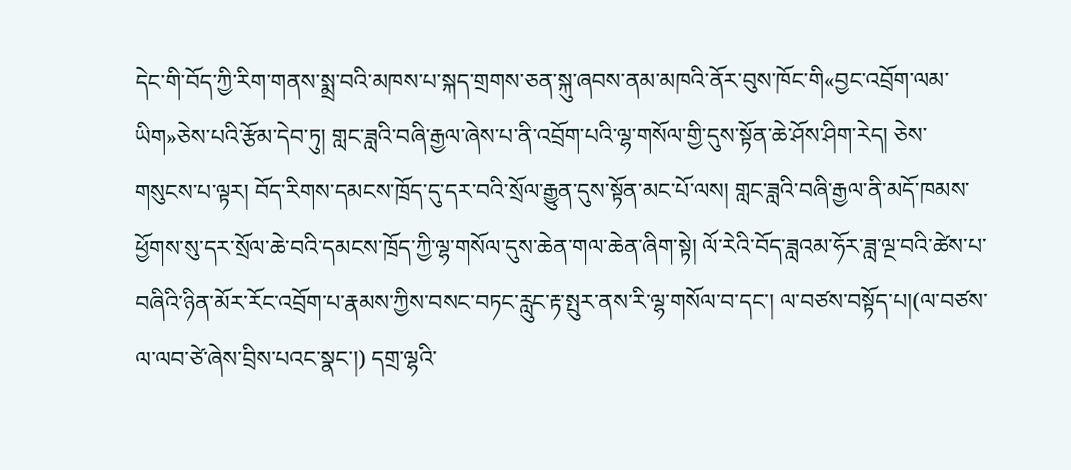དེང་གི་བོད་ཀྱི་རིག་གནས་སྨྲ་བའི་མཁས་པ་སྐད་གྲགས་ཅན་སྐུ་ཞབས་ནམ་མཁའི་ནོར་བུས་ཁོང་གི«བྱང་འབྲོག་ལམ་ཡིག»ཅེས་པའི་རྩོམ་དེབ་ཏུ། གླང་ཟླའི་བཞི་རྒྱལ་ཞེས་པ་ནི་འབྲོག་པའི་ལྷ་གསོལ་གྱི་དུས་སྟོན་ཆེ་ཤོས་ཤིག་རེད། ཅེས་གསུངས་པ་ལྟར། བོད་རིགས་དམངས་ཁྲོད་དུ་དར་བའི་སྲོལ་རྒྱུན་དུས་སྟོན་མང་པོ་ལས། གླང་ཟླའི་བཞི་རྒྱལ་ནི་མདོ་ཁམས་ཕྱོགས་སུ་དར་སྲོལ་ཆེ་བའི་དམངས་ཁྲོད་ཀྱི་ལྷ་གསོལ་དུས་ཆེན་གལ་ཆེན་ཞིག་སྟེ། ལོ་རེའི་བོད་ཟླའམ་ཧོར་ཟླ་ལྔ་བའི་ཚེས་པ་བཞིའི་ཉིན་མོར་རོང་འབྲོག་པ་རྣམས་ཀྱིས་བསང་བཏང་རླུང་རྟ་སྤུར་ནས་རི་ལྷ་གསོལ་བ་དང་། ལ་བཙས་བསྟོད་པ།(ལ་བཙས་ལ་ལབ་ཙེ་ཞེས་བྲིས་པའང་སྣང་།) དགྲ་ལྷའི་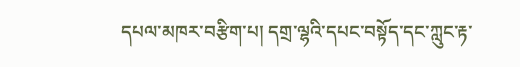དཔལ་མཁར་བརྩིག་པ། དགྲ་ལྷའི་དཔང་བསྟོད་དང་ཀླུང་རྟ་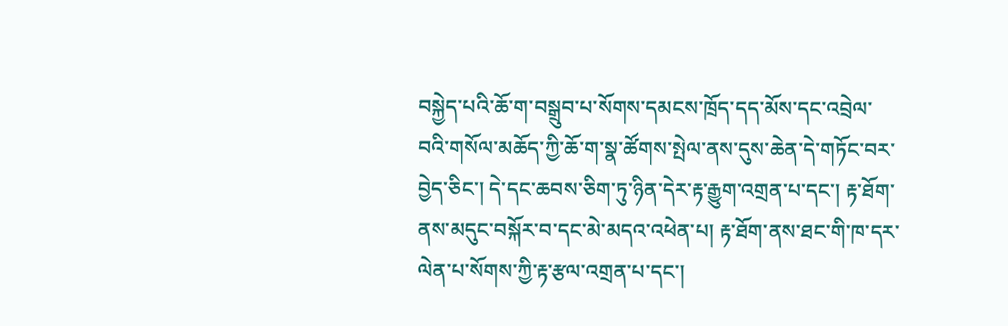བསྐྱེད་པའི་ཆོ་ག་བསྒྲུབ་པ་སོགས་དམངས་ཁྲོད་དད་མོས་དང་འབྲེལ་བའི་གསོལ་མཆོད་ཀྱི་ཆོ་ག་སྣ་ཚོགས་སྤེལ་ནས་དུས་ཆེན་དེ་གཏོང་བར་བྱེད་ཅིང་། དེ་དང་ཆབས་ཅིག་ཏུ་ཉིན་དེར་རྟ་རྒྱུག་འགྲན་པ་དང་། རྟ་ཐོག་ནས་མདུང་བསྐོར་བ་དང་མེ་མདའ་འཕེན་པ། རྟ་ཐོག་ནས་ཐང་གི་ཁ་དར་ལེན་པ་སོགས་ཀྱི་རྟ་རྩལ་འགྲན་པ་དང་།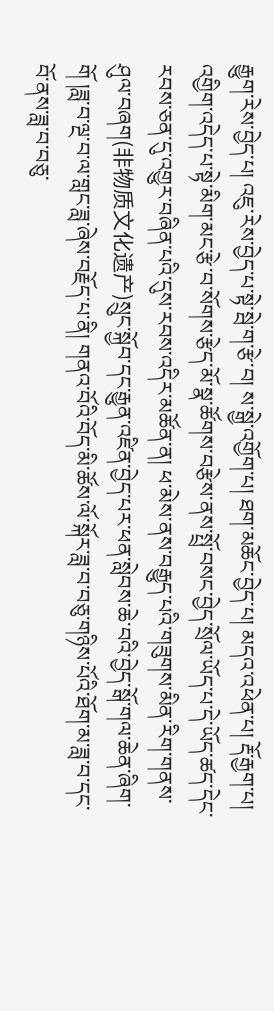རྒྱུག་རེས་བྱེད་པ། འཇུ་རེས་བྱེད་པ་སྟེ་སྦེ་ག་རྩེ་བ། ས་སྒྱེ་འགྱོག་པ། ཐག་མཆོང་བྱེད་པ། མདའ་འཕེན་པ། རྡོ་རྒྱག་པ། འགྱིག་འདེད་པ་སྟེ་མིག་མང་རྩེ་བ་སོགས་རྩེད་མོ་སྣ་ཚོགས་བརྩེས་ནས་སྤྲོ་བསང་བྱེད་སྲོལ་ཡོད་པ་དེ་ཡོད་ཚད་དེང་རབས་ཅན་དུ་འགྱུར་བཞིན་པའི་དུས་རབས་འདིར་མཚོན་ན། ཕ་མེས་ནས་བརྒྱུད་པའི་གཟུགས་མིན་རིག་གནས་ཤུལ་བཞག(非物质文化遗产)སྲུང་སྐྱོབ་དང་རྒྱུན་འཛིན་བྱེད་པར་ཕན་སླེབས་ཆེ་བའི་བྱེད་སྒོ་གལ་ཆེན་ཞིག་གོ །ཟླ་བ་ལྔ་བ་ལ་གླང་ཟླ་ཞེས་བརྗོད་པ་ནི། གནའ་བོའི་བོད་མི་ཚོས་ལོ་སྐོར་ཟླ་བ་བཅུ་གཉིས་པོའི་ཐོག་མ་ཟླ་བ་དང་བོ་ནས་ཟླ་བ་བཅུ་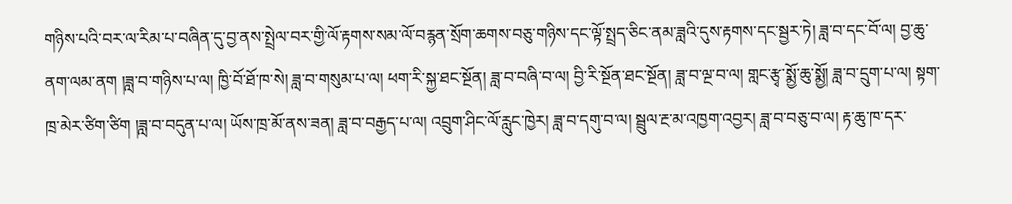གཉིས་པའི་བར་ལ་རིམ་པ་བཞིན་དུ་བྱ་ནས་སྤྲེལ་བར་གྱི་ལོ་རྟགས་སམ་ལོ་བརྙན་སྲོག་ཆགས་བཅུ་གཉིས་དང་ལྟོ་སྤྲད་ཅིང་ནམ་ཟླའི་དུས་རྟགས་དང་སྦྱར་ཏེ། ཟླ་བ་དང་བོ་ལ། བྱ་ཆུ་ནག་ལམ་ནག །ཟླ་བ་གཉིས་པ་ལ། ཁྱི་བོ་ཐོ་ཁ་སེ། ཟླ་བ་གསུམ་པ་ལ། ཕག་རི་སྐྱ་ཐང་སྔོན། ཟླ་བ་བཞི་བ་ལ། བྱི་རི་སྔོན་ཐང་སྔོན། ཟླ་བ་ལྔ་བ་ལ། གླང་རྩྭ་སྨྱོ་ཆུ་སྨྱོ། ཟླ་བ་དྲུག་པ་ལ། སྟག་ཁྲ་མེར་ཙིག་ཙིག །ཟླ་བ་བདུན་པ་ལ། ཡོས་ཁྲ་མོ་ནས་ཟན། ཟླ་བ་བརྒྱད་པ་ལ། འབྲུག་ཤིང་ལོ་རླུང་ཁྱེར། ཟླ་བ་དགུ་བ་ལ། སྦྲུལ་རྔ་མ་འཁྱག་འབྱར། ཟླ་བ་བཅུ་བ་ལ། རྟ་ཆུ་ཁ་དར་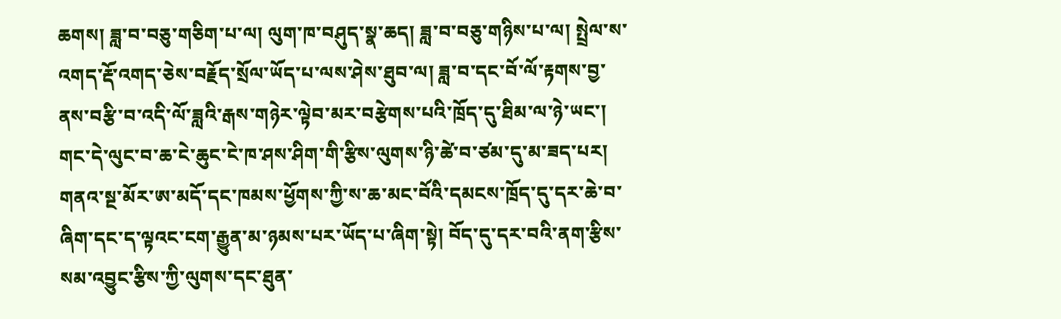ཆགས། ཟླ་བ་བཅུ་གཅིག་པ་ལ། ལུག་ཁ་བཤུད་སྣ་ཆད། ཟླ་བ་བཅུ་གཉིས་པ་ལ། སྤྲེལ་ས་འགད་རྡོ་འགད་ཅེས་བརྗོད་སྲོལ་ཡོད་པ་ལས་ཤེས་ཐུབ་ལ། ཟླ་བ་དང་བོ་ལོ་རྟགས་བྱ་ནས་བརྩི་བ་འདི་ལོ་ཟླའི་རྒས་གཉེར་ལྟེབ་མར་བརྩེགས་པའི་ཁྲོད་དུ་ཐིམ་ལ་ཉེ་ཡང་། གང་དེ་ལུང་བ་ཆ་ངེ་ཆུང་ངེ་ཁ་ཤས་ཤིག་གི་རྩིས་ལུགས་ཉི་ཚེ་བ་ཙམ་དུ་མ་ཟད་པར། གནའ་སྔ་མོར་ཨ་མདོ་དང་ཁམས་ཕྱོགས་ཀྱི་ས་ཆ་མང་བོའི་དམངས་ཁྲོད་དུ་དར་ཆེ་བ་ཞིག་དང་ད་ལྟའང་ངག་རྒྱུན་མ་ཉམས་པར་ཡོད་པ་ཞིག་སྟེ། བོད་དུ་དར་བའི་ནག་རྩིས་སམ་འབྱུང་རྩིས་ཀྱི་ལུགས་དང་ཐུན་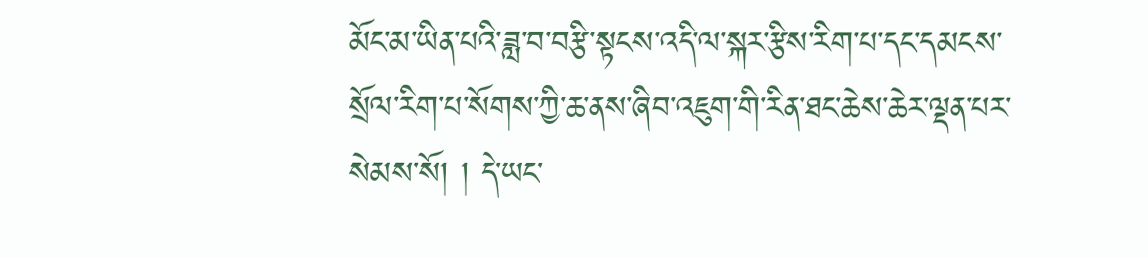མོང་མ་ཡིན་པའི་ཟླ་བ་བརྩི་སྟངས་འདི་ལ་སྐར་རྩིས་རིག་པ་དང་དམངས་སྲོལ་རིག་པ་སོགས་ཀྱི་ཆ་ནས་ཞིབ་འཇུག་གི་རིན་ཐང་ཆེས་ཆེར་ལྡན་པར་སེམས་སོ། ། དེ་ཡང་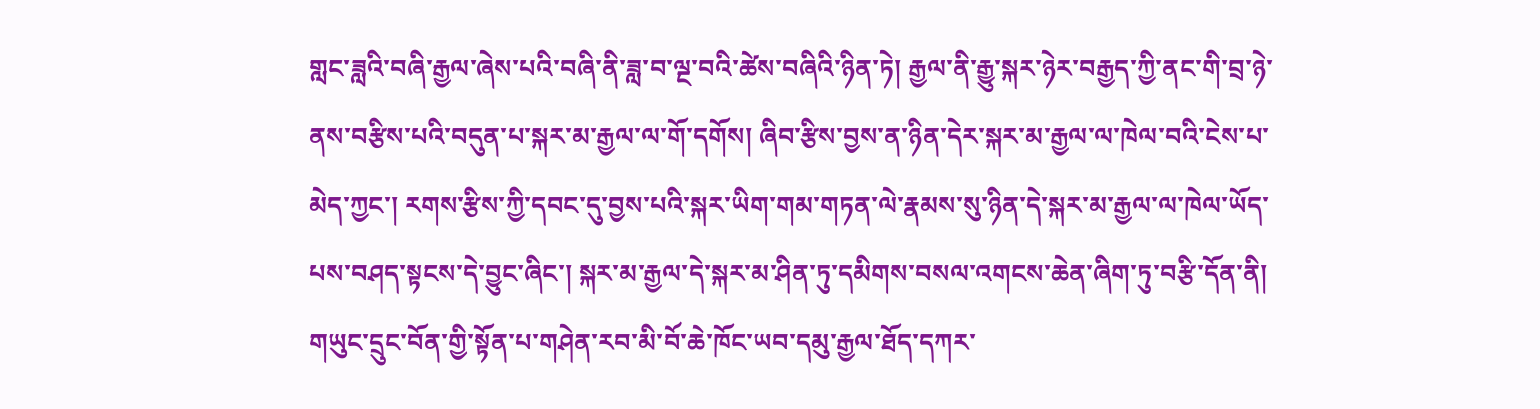གླང་ཟླའི་བཞི་རྒྱལ་ཞེས་པའི་བཞི་ནི་ཟླ་བ་ལྔ་བའི་ཚེས་བཞིའི་ཉིན་ཏེ། རྒྱལ་ནི་རྒྱུ་སྐར་ཉེར་བརྒྱད་ཀྱི་ནང་གི་བྲ་ཉེ་ནས་བརྩིས་པའི་བདུན་པ་སྐར་མ་རྒྱལ་ལ་གོ་དགོས། ཞིབ་རྩིས་བྱས་ན་ཉིན་དེར་སྐར་མ་རྒྱལ་ལ་ཁེལ་བའི་ངེས་པ་མེད་ཀྱང་། རགས་རྩིས་ཀྱི་དབང་དུ་བྱས་པའི་སྐར་ཡིག་གམ་གཏན་ལེ་རྣམས་སུ་ཉིན་དེ་སྐར་མ་རྒྱལ་ལ་ཁེལ་ཡོད་པས་བཤད་སྟངས་དེ་བྱུང་ཞིང་། སྐར་མ་རྒྱལ་དེ་སྐར་མ་ཤིན་ཏུ་དམིགས་བསལ་འགངས་ཆེན་ཞིག་ཏུ་བརྩི་དོན་ནི། གཡུང་དྲུང་བོན་གྱི་སྟོན་པ་གཤེན་རབ་མི་བོ་ཆེ་ཁོང་ཡབ་དམུ་རྒྱལ་ཐོད་དཀར་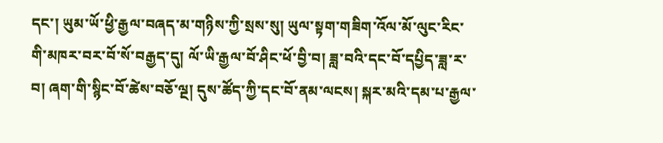དང་། ཡུམ་ཡོ་ཕྱི་རྒྱལ་བཞད་མ་གཉིས་ཀྱི་སྲས་སུ། ཡུལ་སྟག་གཟིག་འོལ་མོ་ལུང་རིང་གི་མཁར་བར་བོ་སོ་བརྒྱད་དུ། ལོ་ཡི་རྒྱལ་བོ་ཤིང་ཕོ་བྱི་བ། ཟླ་བའི་དང་བོ་དཔྱིད་ཟླ་ར་བ། ཞག་གི་སྙིང་བོ་ཚེས་བཅོ་ལྔ། དུས་ཚོད་ཀྱི་དང་བོ་ནམ་ལངས། སྐར་མའི་དམ་པ་རྒྱལ་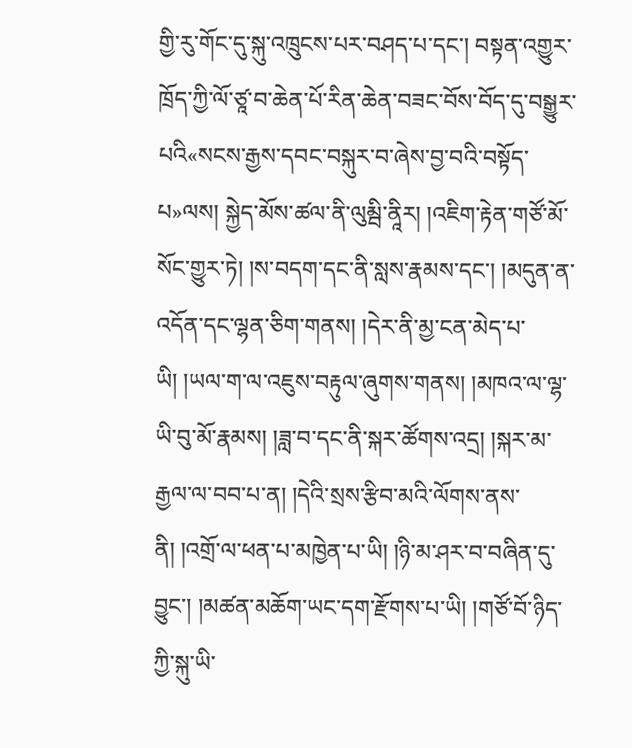གྱི་རུ་གོང་དུ་སྐུ་འཁྲུངས་པར་བཤད་པ་དང་། བསྟན་འགྱུར་ཁྲོད་ཀྱི་ལོ་ཙཱ་བ་ཆེན་པོ་རིན་ཆེན་བཟང་བོས་བོད་དུ་བསྒྱུར་པའི«སངས་རྒྱས་དབང་བསྐུར་བ་ཞེས་བྱ་བའི་བསྟོད་པ»ལས། སྐྱེད་མོས་ཚལ་ནི་ལུམྦི་ནཱིར། །འཇིག་རྟེན་གཙོ་མོ་སོང་གྱུར་ཏེ། །ས་བདག་དང་ནི་སླས་རྣམས་དང་། །མདུན་ན་འདོན་དང་ལྷན་ཅིག་གནས། །དེར་ནི་མྱ་ངན་མེད་པ་ཡི། །ཡལ་ག་ལ་འཇུས་བརྟུལ་ཞུགས་གནས། །མཁའ་ལ་ལྷ་ཡི་བུ་མོ་རྣམས། །ཟླ་བ་དང་ནི་སྐར་ཚོགས་འདྲ། །སྐར་མ་རྒྱལ་ལ་བབ་པ་ན། །དེའི་སྲས་རྩིབ་མའི་ལོགས་ནས་ནི། །འགྲོ་ལ་ཕན་པ་མཁྱེན་པ་ཡི། །ཉི་མ་ཤར་བ་བཞིན་དུ་བྱུང་། །མཚན་མཆོག་ཡང་དག་རྫོགས་པ་ཡི། །གཙོ་བོ་ཉིད་ཀྱི་སྐུ་ཡི་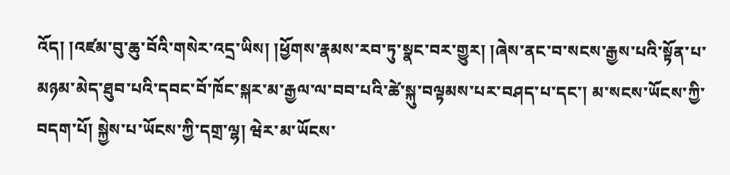འོད། །འཛམ་བུ་ཆུ་བོའི་གསེར་འདྲ་ཡིས། །ཕྱོགས་རྣམས་རབ་ཏུ་སྣང་བར་གྱུར། །ཞེས་ནང་བ་སངས་རྒྱས་པའི་སྟོན་པ་མཉམ་མེད་ཐུབ་པའི་དབང་བོ་ཁོང་སྐར་མ་རྒྱལ་ལ་བབ་པའི་ཚེ་སྐུ་བལྟམས་པར་བཤད་པ་དང་། མ་སངས་ཡོངས་ཀྱི་བདག་པོ། སྐྱེས་པ་ཡོངས་ཀྱི་དགྲ་ལྷ། ཝེར་མ་ཡོངས་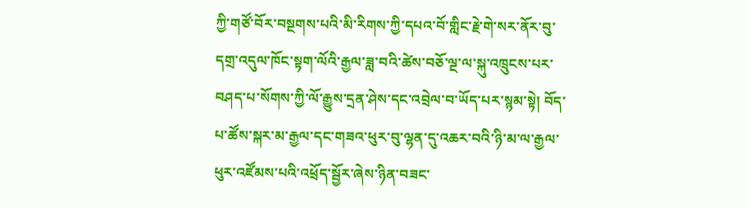ཀྱི་གཙོ་བོར་བསྔགས་པའི་མི་རིགས་ཀྱི་དཔའ་བོ་གླིང་རྗེ་གེ་སར་ནོར་བུ་དགྲ་འདུལ་ཁོང་སྟག་ལོའི་རྒྱལ་ཟླ་བའི་ཚེས་བཅོ་ལྔ་ལ་སྐུ་འཁྲུངས་པར་བཤད་པ་སོགས་ཀྱི་ལོ་རྒྱུས་དྲན་ཤེས་དང་འབྲེལ་བ་ཡོད་པར་སྙམ་སྟེ། བོད་པ་ཚོས་སྐར་མ་རྒྱལ་དང་གཟའ་ཕུར་བུ་ལྷན་དུ་འཆར་བའི་ཉི་མ་ལ་རྒྱལ་ཕུར་འཛོམས་པའི་འཕྲོད་སྦྱོར་ཞེས་ཉིན་བཟང་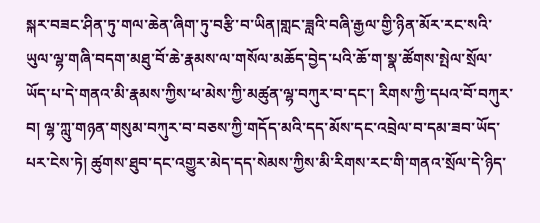སྐར་བཟང་ཤིན་ཏུ་གལ་ཆེན་ཞིག་ཏུ་བརྩི་བ་ཡིན།གླང་ཟླའི་བཞི་རྒྱལ་གྱི་ཉིན་མོར་རང་སའི་ཡུལ་ལྷ་གཞི་བདག་མཐུ་བོ་ཆེ་རྣམས་ལ་གསོལ་མཆོད་བྱེད་པའི་ཆོ་ག་སྣ་ཚོགས་སྤེལ་སྲོལ་ཡོད་པ་དེ་གནའ་མི་རྣམས་ཀྱིས་ཕ་མེས་ཀྱི་མཚུན་ལྷ་བཀུར་བ་དང་། རིགས་ཀྱི་དཔའ་བོ་བཀུར་བ། ལྷ་ཀླུ་གཉན་གསུམ་བཀུར་བ་བཅས་ཀྱི་གདོད་མའི་དད་མོས་དང་འབྲེལ་བ་དམ་ཟབ་ཡོད་པར་ངེས་ཏེ། ཚུགས་ཐུབ་དང་འགྱུར་མེད་དད་སེམས་ཀྱིས་མི་རིགས་རང་གི་གནའ་སྲོལ་དེ་ཉིད་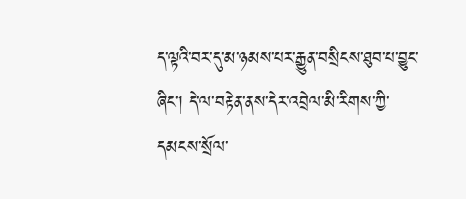ད་ལྟའི་བར་དུ་མ་ཉམས་པར་རྒྱུན་བསྲིངས་ཐུབ་པ་བྱུང་ཞིང་། དེ་ལ་བརྟེན་ནས་དེར་འབྲེལ་མི་རིགས་ཀྱི་དམངས་སྲོལ་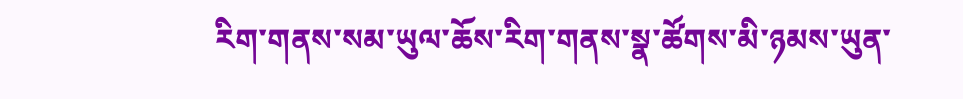རིག་གནས་སམ་ཡུལ་ཆོས་རིག་གནས་སྣ་ཚོགས་མི་ཉམས་ཡུན་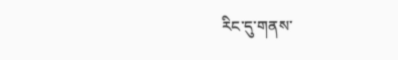རིང་དུ་གནས་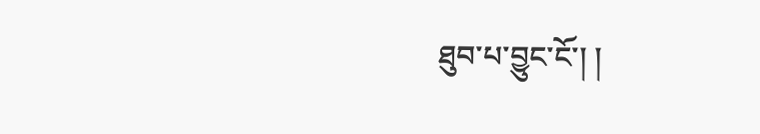ཐུབ་པ་བྱུང་ངོ་། །